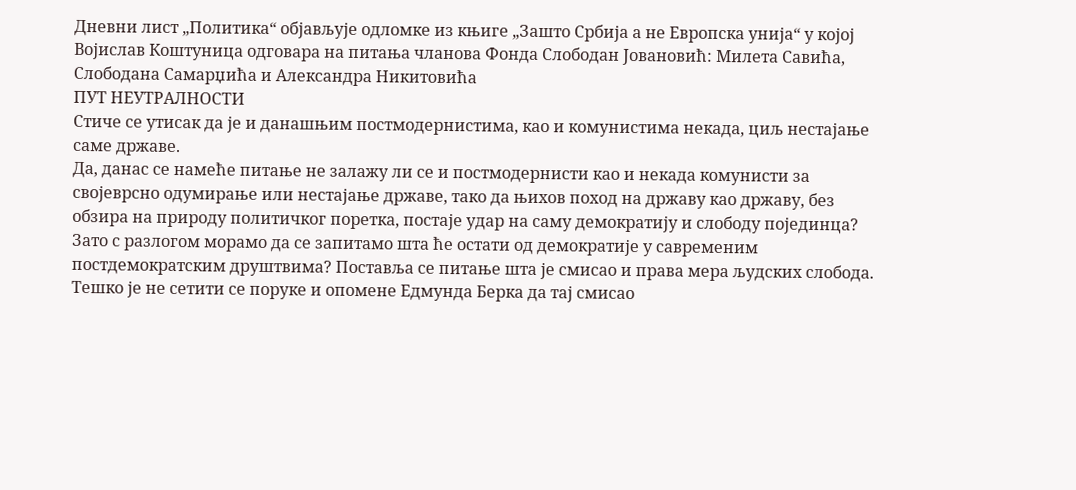Дневни лист „Политика“ објављује одломке из књиге „Зашто Србија а не Европска унија“ у којој Војислав Коштуница одговара на питања чланова Фонда Слободан Јовановић: Милета Савића, Слободана Самарџића и Александра Никитовића
ПУТ НЕУТРАЛНОСТИ
Стиче се утисак да је и данашњим постмодернистима, као и комунистима некада, циљ нестајање саме државе.
Да, данас се намеће питање не залажу ли се и постмодернисти као и некада комунисти за својеврсно одумирање или нестајање државе, тако да њихов поход на државу као државу, без обзира на природу политичког поретка, постаје удар на саму демократију и слободу појединца? Зато с разлогом морамо да се запитамо шта ће остати од демократије у савременим постдемократским друштвима? Поставља се питање шта је смисао и права мера људских слобода. Тешко је не сетити се поруке и опомене Едмунда Берка да тај смисао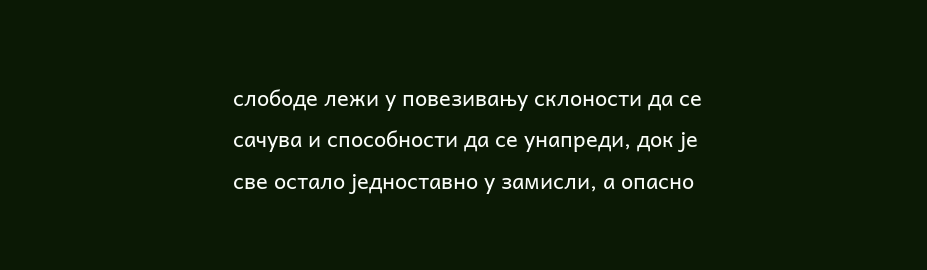слободе лежи у повезивању склоности да се сачува и способности да се унапреди, док је све остало једноставно у замисли, а опасно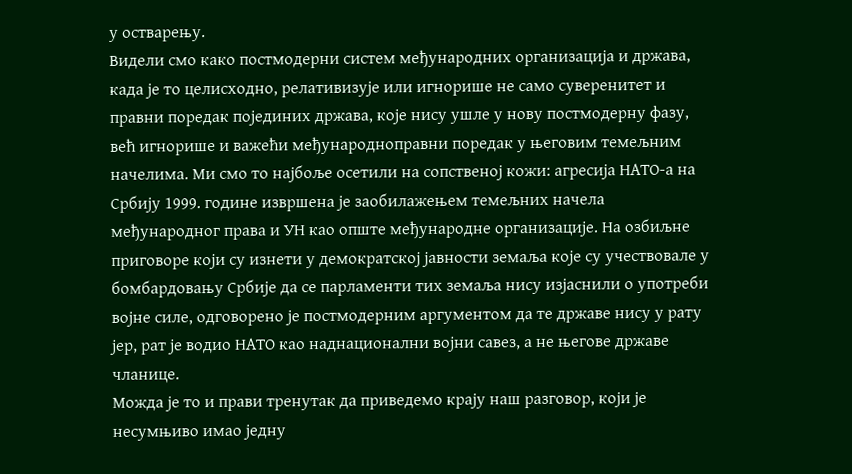у остварењу.
Видели смо како постмодерни систем међународних организација и држава, када је то целисходно, релативизује или игнорише не само суверенитет и правни поредак појединих држава, које нису ушле у нову постмодерну фазу, већ игнорише и важећи међународноправни поредак у његовим темељним начелима. Ми смо то најбоље осетили на сопственој кожи: агресија НАТО-а на Србију 1999. године извршена је заобилажењем темељних начела међународног права и УН као опште међународне организације. На озбиљне приговоре који су изнети у демократској јавности земаља које су учествовале у бомбардовању Србије да се парламенти тих земаља нису изјаснили о употреби војне силе, одговорено је постмодерним аргументом да те државе нису у рату jер, рат је водио НАТО као наднационални војни савез, а не његове државе чланице.
Можда је то и прави тренутак да приведемо крају наш разговор, који је несумњиво имао једну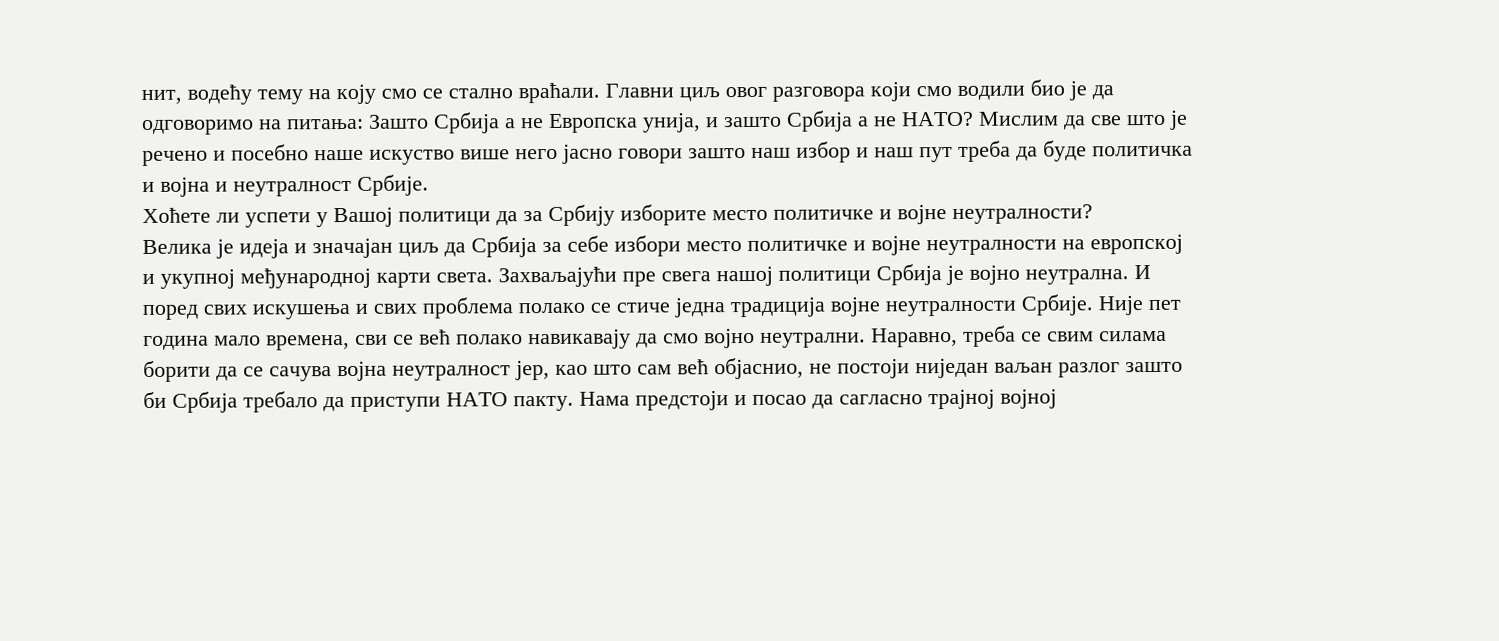нит, водећу тему на коју смо се стално враћали. Главни циљ овог разговора који смо водили био је да одговоримо на питања: Зашто Србија а не Европска унија, и зашто Србија а не НАТО? Мислим да све што је речено и посебно наше искуство више него јасно говори зашто наш избор и наш пут треба да буде политичка и војна и неутралност Србије.
Хоћете ли успети у Вашој политици да за Србију изборите место политичке и војне неутралности?
Велика је идеја и значајан циљ да Србија за себе избори место политичке и војне неутралности на европској и укупној међународној карти света. Захваљајући пре свега нашој политици Србија је војно неутрална. И поред свих искушења и свих проблема полако се стиче једна традиција војне неутралности Србије. Није пет година мало времена, сви се већ полако навикавају да смо војно неутрални. Наравно, треба се свим силама борити да се сачува војна неутралност јер, као што сам већ објаснио, не постоји ниједан ваљан разлог зашто би Србија требало да приступи НАТО пакту. Нама предстоји и посао да сагласно трајној војној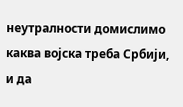неутралности домислимо каква војска треба Србији, и да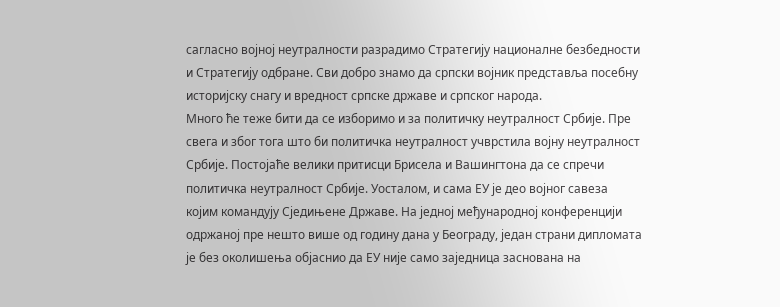сагласно војној неутралности разрадимо Стратегију националне безбедности и Стратегију одбране. Сви добро знамо да српски војник представља посебну историјску снагу и вредност српске државе и српског народа.
Много ће теже бити да се изборимо и за политичку неутралност Србије. Пре свега и због тога што би политичка неутралност учврстила војну неутралност Србије. Постојаће велики притисци Брисела и Вашингтона да се спречи политичка неутралност Србије. Уосталом, и сама ЕУ је део војног савеза којим командују Сједињене Државе. На једној међународној конференцији одржаној пре нешто више од годину дана у Београду, један страни дипломата је без околишења објаснио да ЕУ није само заједница заснована на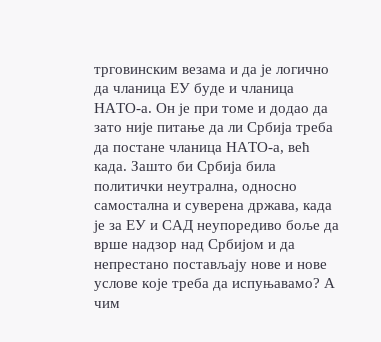трговинским везама и да је логично да чланица ЕУ буде и чланица НАТО-а. Он је при томе и додао да зато није питање да ли Србија треба да постане чланица НАТО-а, већ када. Зашто би Србија била политички неутрална, односно самостална и суверена држава, када је за ЕУ и САД неупоредиво боље да врше надзор над Србијом и да непрестано постављају нове и нове услове које треба да испуњавамо? А чим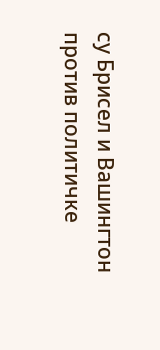су Брисел и Вашингтон против политичке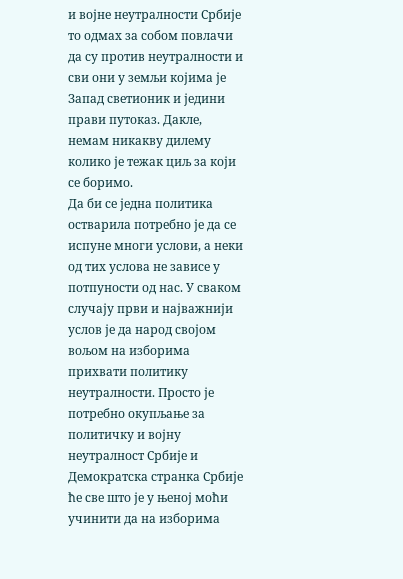и војне неутралности Србије то одмах за собом повлачи да су против неутралности и сви они у земљи којима је Запад светионик и једини прави путоказ. Дакле, немам никакву дилему колико је тежак циљ за који се боримо.
Да би се једна политика остварила потребно је да се испуне многи услови, а неки од тих услова не зависе у потпуности од нас. У сваком случају први и најважнији услов је да народ својом вољом на изборима прихвати политику неутралности. Просто је потребно окупљање за политичку и војну неутралност Србије и Демократска странка Србије ће све што је у њеној моћи учинити да на изборима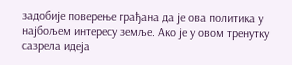задобије поверење грађана да је ова политика у најбољем интересу земље. Ако је у овом тренутку сазрела идеја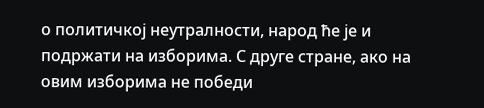о политичкој неутралности, народ ће је и подржати на изборима. С друге стране, ако на овим изборима не победи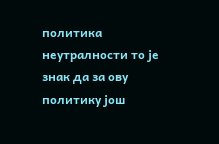политика неутралности то је знак да за ову политику још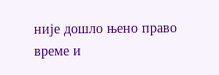није дошло њено право време и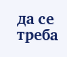да се треба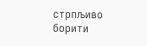стрпљиво борити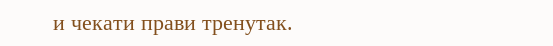и чекати прави тренутак.